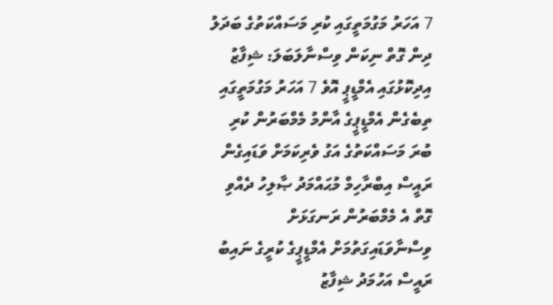7 އަހަރު މަގުމަތީގައި ކުރި މަސައްކަތުގެ ބަދަލު ދިން ގޮތް ނިކަން ވިސްނާލަބަލަ: ޝިފާޒު
އިދިކޮޅުގައި އެމްޑީޕީ އޮވެ 7 އަހަރު މަގުމަތީގައި ތިބެގެން އެމްޑީޕީގެ އާންމު މެމްބަރުން ކުރި ބުރަ މަސައްކަތުގެ އަގު ވެރިކަމަށް ވަޑައިގެން ރައީސް އިބްރާހިމް މުޙައްމަދު ޞާލިހު ދެއްވި ގޮތް އެ މެމްބަރުން ރަނގަޅަށް ވިސްނާވަޑައިގަތުމަށް އެމްޑީޕީގެ ކުރީގެ ނައިބު ރައީސް އަހުމަދު ޝިފާޒު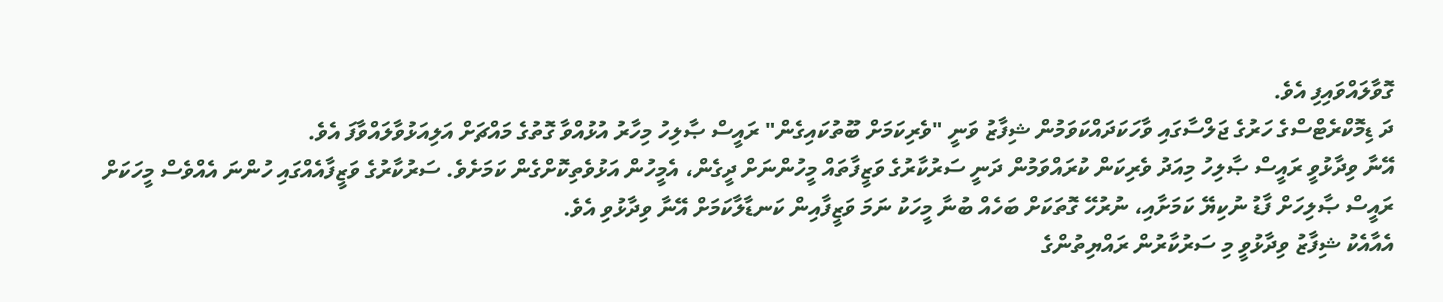ގޮވާލައްވައިފި އެވެ.
ދަ ޑިމޮކްރެޓްސްގެ ހަރުގެ ޖަލްސާގައި ވާހަކަދައްކަވަމުން ޝިފާޒު ވަނީ "ވެރިކަމަށް ބޫތުކައިގެން" ރައީސް ޞާލިހު މިހާރު އުޅުއްވާ ގޮތުގެ މައްޗަށް އަލިއަޅުވާލައްވާފަ އެވެ.
އޭނާ ވިދާޅުވީ ރައީސް ޞާލިހު މިއަދު ވެރިކަން ކުރައްވަމުން ދަނީ ސަރުކާރުގެ ވަޒީފާތައް މީހުންނަށް ދީގެން، އެމީހުން އަޅުވެތިކޮށްގެން ކަމަށެވެ. ސަރުކާރުގެ ވަޒީފާއެއްގައި ހުންނަ އެއްވެސް މީހަކަށް ރައީސް ޞާލިހަށް ފާޑު ނުކިޔޭ ކަމަށާއި، ނުރުހޭ ގޮތަކަށް ބަހެއް ބުނާ މީހަކު ނަމަ ވަޒީފާއިން ކަނޑާލާކަމަށް އޭނާ ވިދާޅުވި އެވެ.
އެއާއެކު ޝިފާޒު ވިދާޅުވީ މި ސަރުކާރުން ރައްޔިތުންގެ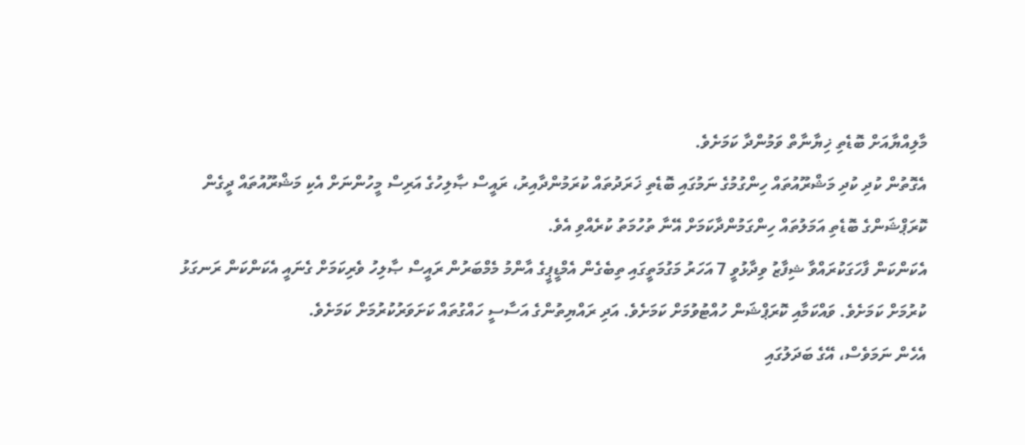މާލިއްޔާއަށް ބޮޑެތި ޚިޔާނާތް ވަމުންދާ ކަމަށެވެ.
އެގޮތުން ކުދި ކުދި މަޝްރޫއުތައް ހިންގުމުގެ ނަމުގައި ބޮޑެތި ޚަރަދުތައް ކުރަމުންދާއިރު، ރައީސް ޞާލިހުގެ އަރިސް މީހުންނަށް އެކި މަޝްރޫއުތައް ދީގެން ކޮރަޕްޝަންގެ ބޮޑެތި އަމަލުތައް ހިންގަމުންދާކަމަށް އޭނާ ތުހުމަތު ކުރެއްވި އެވެ.
އެކަންކަން ފާހަގަކުރައްވާ ޝިފާޒު ވިދާޅުވީ 7 އަހަރު މަގުމަތީގައި ތިބެގެން އެމްޑީޕީގެ އާންމު މެމްބަރުން ރައީސް ޞާލިހު ވެރިކަމަށް ގެނައީ އެކަންކަން ރަނގަޅު ކުރުމަށް ކަމަށެވެ. ވައްކަމާއި ކޮރަޕްޝަން ހުއްޓުވުމަށް ކަމަށެވެ. އަދި ރައްޔިތުންގެ އަސާސީ ހައްގުތައް ކަށަވަރުކުރުމަށް ކަމަށެވެ.
އެހެން ނަމަވެސް، އޭގެ ބަދަލުގައި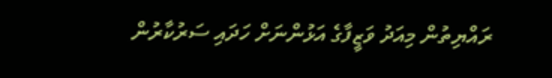ރައްޔިތުން މިއަދު ވަޒީފާގެ އަޅުންނަށް ހަދައި ސަރުކާރުން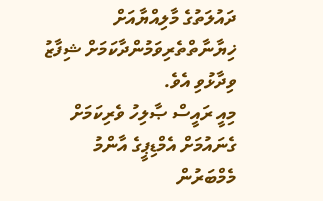ދައުލަތުގެ މާލިއްޔާއަށް ޚިޔާނާތްތެރިވަމުންދާކަމަށް ޝިފާޒު ވިދާޅުވި އެވެ.
މިއީ ރައީސް ޞާލިހު ވެރިކަމަށް ގެނައުމަށް އެމްޑިޕީގެ އާންމު މެމްބަރުން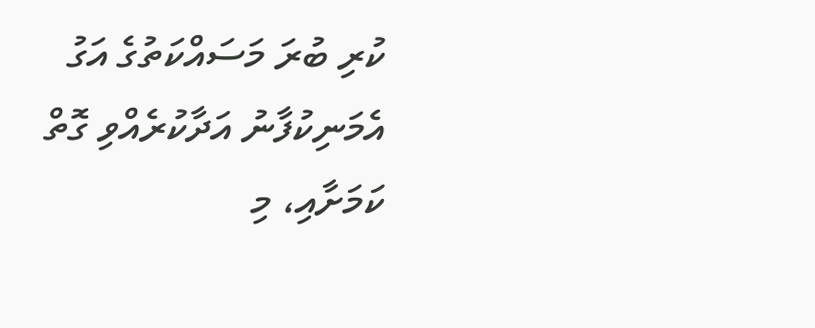ކުރި ބުރަ މަސައްކަތުގެ އަގު އެމަނިކުފާނު އަދާކުރެއްވި ގޮތް ކަމަށާއި، މި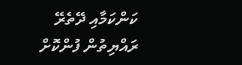ކަންކަމާއި ދޭތެރޭ ރައްޔިތުން ފުންކޮށް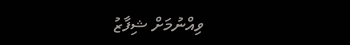ވިއްނުމަށް ޝިފާޒު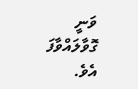ވަނީ ގޮވާލައްވާފަ އެވެ.